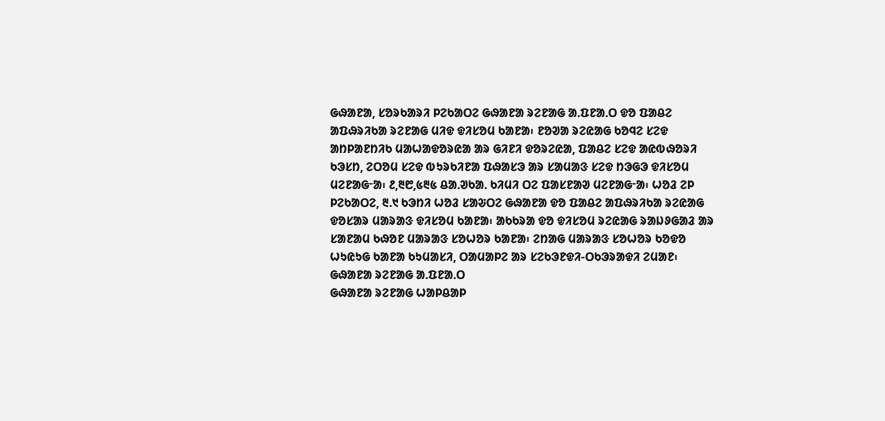ᱜᱷᱟᱱᱟ, ᱥᱚᱨᱠᱟᱨᱤ ᱞᱮᱠᱟᱛᱮ ᱜᱷᱟᱱᱟ ᱨᱮᱱᱟᱜ ᱟᱹᱯᱱᱟᱹᱛ ᱫᱚ ᱯᱟᱪᱮ ᱟᱯᱷᱨᱤᱠᱟ ᱨᱮᱱᱟᱜ ᱢᱤᱫ ᱫᱤᱥᱚᱢ ᱠᱟᱱᱟ᱾ ᱱᱚᱣᱟ ᱨᱮᱭᱟᱜ ᱠᱚᱧᱮ ᱥᱮᱫ ᱟᱴᱞᱟᱱᱴᱤᱠ ᱢᱟᱦᱟᱫᱚᱨᱭᱟ ᱟᱨ ᱜᱤᱱᱤ ᱫᱚᱨᱮᱭᱟ, ᱯᱟᱪᱮ ᱥᱮᱫ ᱟᱭᱵᱷᱚᱨᱤ ᱠᱳᱥᱴ, ᱮᱛᱚᱢ ᱥᱮᱫ ᱵᱩᱨᱠᱤᱱᱟ ᱯᱷᱟᱥᱳ ᱟᱨ ᱥᱟᱢᱟᱝ ᱥᱮᱫ ᱴᱳᱜᱳ ᱫᱤᱥᱚᱢ ᱢᱮᱱᱟᱜᱼᱟ᱾ ᱒,᱓᱘,᱕᱓᱕ ᱪᱟᱹᱣᱠᱟᱹ ᱠᱤᱢᱤ ᱛᱮ ᱯᱟᱥᱱᱟᱣ ᱢᱮᱱᱟᱜᱼᱟ᱾ ᱦᱚᱲ ᱮᱞ ᱞᱮᱠᱟᱛᱮ, ᱓.᱑ ᱠᱳᱴᱤ ᱦᱚᱲ ᱥᱟᱶᱛᱮ ᱜᱷᱟᱱᱟ ᱫᱚ ᱯᱟᱪᱮ ᱟᱯᱷᱨᱤᱠᱟ ᱨᱮᱭᱟᱜ ᱫᱚᱥᱟᱨ ᱢᱟᱨᱟᱝ ᱫᱤᱥᱚᱢ ᱠᱟᱱᱟ᱾ ᱟᱠᱠᱨᱟ ᱫᱚ ᱫᱤᱥᱚᱢ ᱨᱮᱭᱟᱜ ᱨᱟᱡᱽᱜᱟᱲ ᱟᱨ ᱥᱟᱱᱟᱢ ᱠᱷᱚᱱ ᱢᱟᱨᱟᱝ ᱥᱚᱦᱚᱨ ᱠᱟᱱᱟ᱾ ᱮᱴᱟᱜ ᱢᱟᱨᱟᱝ ᱥᱚᱦᱚᱨ ᱠᱚᱫᱚ ᱦᱩᱭᱩᱜ ᱠᱟᱱᱟ ᱠᱩᱢᱟᱥᱤ, ᱛᱟᱢᱟᱞᱮ ᱟᱨ ᱥᱮᱠᱳᱱᱫᱤ-ᱛᱠᱳᱨᱟᱫᱤ ᱮᱢᱟᱱ᱾
ᱜᱷᱟᱱᱟ ᱨᱮᱱᱟᱜ ᱟᱹᱯᱱᱟᱹᱛ
ᱜᱷᱟᱱᱟ ᱨᱮᱱᱟᱜ ᱦᱟᱞᱪᱟᱞ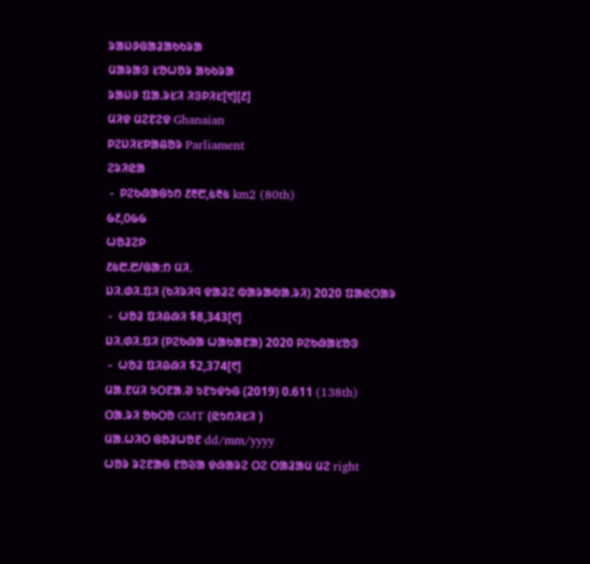ᱨᱟᱡᱽᱜᱟᱲᱟᱠᱠᱨᱟ
ᱢᱟᱨᱟᱝ ᱥᱚᱦᱚᱨ ᱟᱠᱠᱨᱟ
ᱨᱟᱡᱽ ᱯᱟᱹᱨᱥᱤ ᱤᱝᱞᱤᱥ[᱑][᱒]
ᱢᱤᱫ ᱢᱮᱱᱮᱫ Ghanaian
ᱞᱮᱡᱤᱥᱞᱟᱪᱚᱨ Parliament
ᱮᱨᱤᱭᱟ
 -  ᱞᱮᱠᱷᱟᱜᱩᱴ ᱒᱓᱘,᱕᱓᱕ km2 (80th)
᱙᱒,᱐᱙᱙
ᱦᱚᱲᱮᱞ
᱒᱕᱘.᱘/ᱜᱟᱺᱴ ᱢᱤᱹ
ᱡᱤ.ᱰᱤ.ᱯᱤ (ᱠᱤᱨᱤᱧ ᱫᱟᱲᱮ ᱵᱟᱨᱟᱵᱟᱹᱨᱤ) 2020 ᱯᱟᱭᱛᱟᱨ
 -  ᱦᱚᱲ ᱯᱤᱪᱷᱤ $8,343[᱖]
ᱡᱤ.ᱰᱤ.ᱯᱤ (ᱞᱮᱠᱷᱟ ᱦᱟᱠᱟᱱᱟ) 2020 ᱞᱮᱠᱷᱟᱥᱚᱝ
 -  ᱦᱚᱲ ᱯᱤᱪᱷᱤ $2,374[᱖]
ᱢᱟᱹᱱᱢᱤ ᱩᱛᱱᱟᱹᱣ ᱩᱱᱩᱫᱩᱜ (2019) 0.611 (138th)
ᱛᱟᱹᱨᱤ ᱚᱠᱛᱚ GMT (ᱭᱩᱴᱤᱥᱤ )
ᱢᱟᱹᱦᱤᱛ ᱜᱚᱲᱦᱚᱱ dd/mm/yyyy
ᱦᱚᱨ ᱨᱮᱱᱟᱜ ᱱᱚᱶᱟ ᱫᱷᱟᱨᱮ ᱛᱮ ᱛᱟᱲᱟᱢ ᱢᱮ right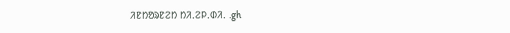ᱤᱱᱴᱚᱨᱱᱮᱴ ᱴᱤᱹᱮᱞᱹᱰᱤᱹ .gh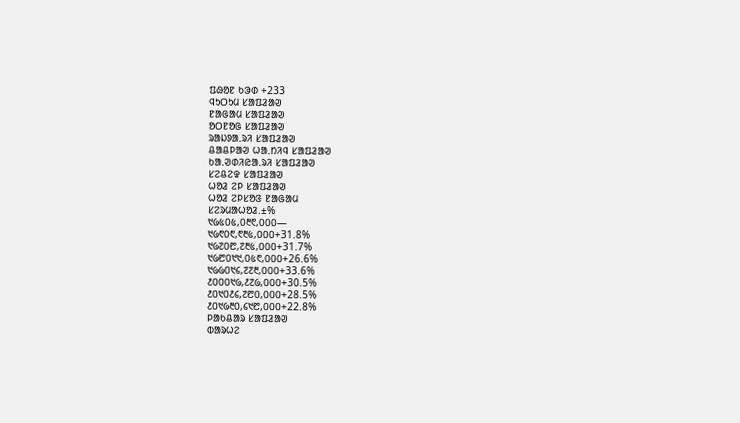ᱯᱷᱚᱱ ᱠᱳᱰ +233
ᱧᱩᱛᱩᱢ ᱥᱟᱯᱲᱟᱣ
ᱱᱟᱜᱟᱢ ᱥᱟᱯᱲᱟᱣ
ᱚᱛᱱᱚᱜ ᱥᱟᱯᱲᱟᱣ
ᱨᱟᱡᱽᱟᱹᱨᱤ ᱥᱟᱯᱲᱟᱣ
ᱪᱟᱪᱞᱟᱣ ᱦᱟᱹᱴᱤᱧ ᱥᱟᱯᱲᱟᱣ
ᱠᱟᱹᱣᱰᱤᱭᱟᱹᱨᱤ ᱥᱟᱯᱲᱟᱣ
ᱥᱮᱪᱮᱫ ᱥᱟᱯᱲᱟᱣ
ᱦᱚᱲ ᱮᱞ ᱥᱟᱯᱲᱟᱣ
ᱦᱚᱲ ᱮᱞᱥᱚᱝ ᱱᱟᱜᱟᱢ
ᱥᱮᱨᱢᱟᱦᱚᱲ.±%
᱑᱙᱕᱐᱕,᱐᱓᱖,᱐᱐᱐—
᱑᱙᱖᱐᱖,᱖᱓᱕,᱐᱐᱐+31.8%
᱑᱙᱗᱐᱘,᱗᱓᱕,᱐᱐᱐+31.7%
᱑᱙᱘᱐᱑᱑,᱐᱕᱖,᱐᱐᱐+26.6%
᱑᱙᱙᱐᱑᱔,᱗᱗᱓,᱐᱐᱐+33.6%
᱒᱐᱐᱐᱑᱙,᱒᱗᱙,᱐᱐᱐+30.5%
᱒᱐᱑᱐᱒᱔,᱗᱘᱐,᱐᱐᱐+28.5%
᱒᱐᱑᱙᱓᱐,᱔᱑᱘,᱐᱐᱐+22.8%
ᱞᱟᱠᱪᱟᱨ ᱥᱟᱯᱲᱟᱣ
ᱵᱟᱨᱦᱮ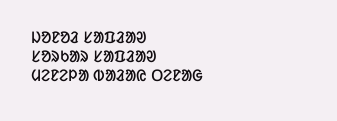ᱡᱚᱱᱚᱲ ᱥᱟᱯᱲᱟᱣ
ᱥᱚᱨᱠᱟᱨ ᱥᱟᱯᱲᱟᱣ
ᱢᱮᱱᱮᱞᱟ ᱵᱟᱲᱟᱭ ᱛᱮᱱᱟᱜ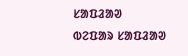ᱥᱟᱯᱲᱟᱣ
ᱵᱮᱯᱟᱨ ᱥᱟᱯᱲᱟᱣ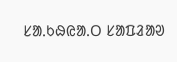ᱥᱟᱹᱠᱷᱭᱟᱹᱛ ᱥᱟᱯᱲᱟᱣ